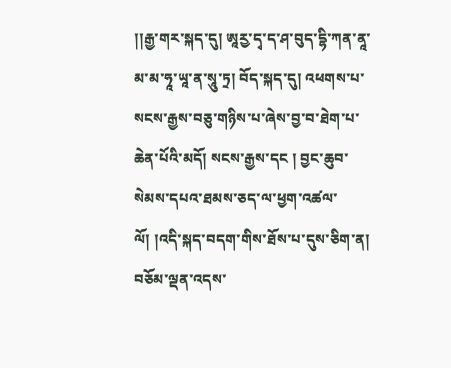།།རྒྱ་གར་སྐད་དུ། ཨཱརྱ་དྭ་ད་ཤ་བུད་དྷི་ཀན་ནཱ་མ་མ་ཧཱ་ཡཱ་ན་སཱུ་ཏྲ། བོད་སྐད་དུ། འཕགས་པ་སངས་རྒྱས་བཅུ་གཉིས་པ་ཞེས་བྱ་བ་ཐེག་པ་ཆེན་པོའི་མདོ། སངས་རྒྱས་དང ། བྱང་ཆུབ་སེམས་དཔའ་ཐམས་ཅད་ལ་ཕྱག་འཚལ་ལོ། །འདི་སྐད་བདག་གིས་ཐོས་པ་དུས་ཅིག་ན། བཅོམ་ལྡན་འདས་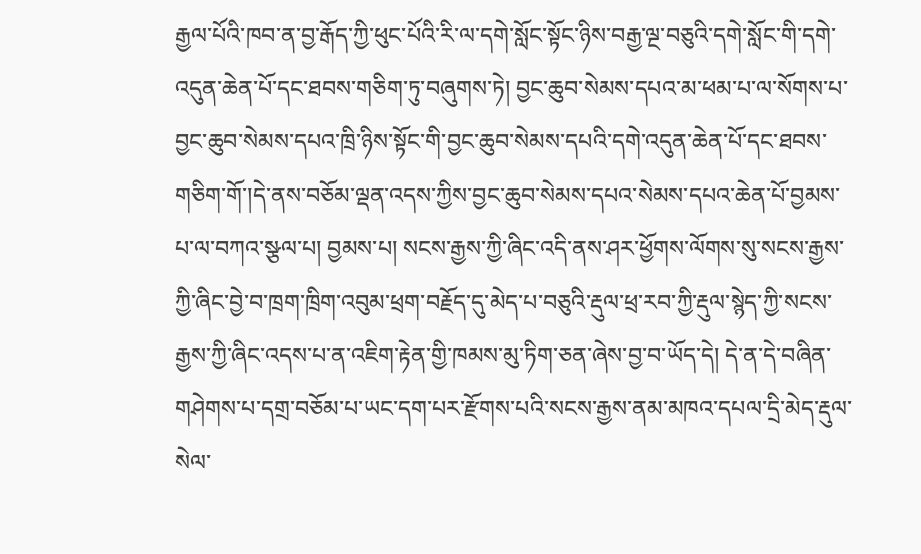རྒྱལ་པོའི་ཁབ་ན་བྱ་རྒོད་ཀྱི་ཕུང་པོའི་རི་ལ་དགེ་སློང་སྟོང་ཉིས་བརྒྱ་ལྔ་བཅུའི་དགེ་སློང་གི་དགེ་འདུན་ཆེན་པོ་དང་ཐབས་གཅིག་ཏུ་བཞུགས་ཏེ། བྱང་ཆུབ་སེམས་དཔའ་མ་ཕམ་པ་ལ་སོགས་པ་བྱང་ཆུབ་སེམས་དཔའ་ཁྲི་ཉིས་སྟོང་གི་བྱང་ཆུབ་སེམས་དཔའི་དགེ་འདུན་ཆེན་པོ་དང་ཐབས་གཅིག་གོ་།དེ་ནས་བཅོམ་ལྡན་འདས་ཀྱིས་བྱང་ཆུབ་སེམས་དཔའ་སེམས་དཔའ་ཆེན་པོ་བྱམས་པ་ལ་བཀའ་སྩལ་པ། བྱམས་པ། སངས་རྒྱས་ཀྱི་ཞིང་འདི་ནས་ཤར་ཕྱོགས་ལོགས་སུ་སངས་རྒྱས་ཀྱི་ཞིང་བྱེ་བ་ཁྲག་ཁྲིག་འབུམ་ཕྲག་བརྗོད་དུ་མེད་པ་བཅུའི་རྡུལ་ཕྲ་རབ་ཀྱི་རྡུལ་སྙེད་ཀྱི་སངས་རྒྱས་ཀྱི་ཞིང་འདས་པ་ན་འཇིག་རྟེན་གྱི་ཁམས་མུ་ཏིག་ཅན་ཞེས་བྱ་བ་ཡོད་དེ། དེ་ན་དེ་བཞིན་གཤེགས་པ་དགྲ་བཅོམ་པ་ཡང་དག་པར་རྫོགས་པའི་སངས་རྒྱས་ནམ་མཁའ་དཔལ་དྲི་མེད་རྡུལ་སེལ་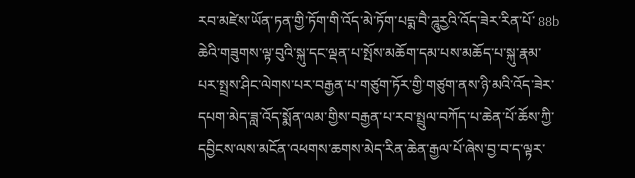རབ་མཛེས་ཡོན་ཏན་གྱི་ཏོག་གི་འོད་མེ་ཏོག་པདྨ་བཻ་ཌཱུརྱའི་འོད་ཟེར་རིན་པོ་ 88b ཆེའི་གཟུགས་ལྟ་བུའི་སྐུ་དང་ལྡན་པ་སྤོས་མཆོག་དམ་པས་མཆོད་པ་སྐུ་རྣམ་པར་སྤྲས་ཤིང་ལེགས་པར་བརྒྱན་པ་གཙུག་ཏོར་གྱི་གཙུག་ནས་ཉི་མའི་འོད་ཟེར་དཔག་མེད་ཟླ་འོད་སྨོན་ལམ་གྱིས་བརྒྱན་པ་རབ་སྤྲུལ་བཀོད་པ་ཆེན་པོ་ཆོས་ཀྱི་དབྱིངས་ལས་མངོན་འཕགས་ཆགས་མེད་རིན་ཆེན་རྒྱལ་པོ་ཞེས་བྱ་བ་ད་ལྟར་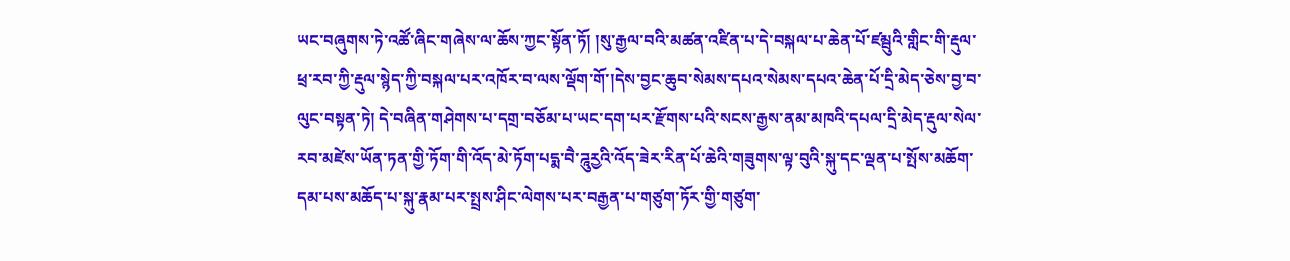ཡང་བཞུགས་ཏེ་འཚོ་ཞིང་གཞེས་ལ་ཆོས་ཀྱང་སྟོན་ཏོ། །སུ་རྒྱལ་བའི་མཚན་འཛིན་པ་དེ་བསྐལ་པ་ཆེན་པོ་ཛམྦུའི་གླིང་གི་རྡུལ་ཕྲ་རབ་ཀྱི་རྡུལ་སྙེད་ཀྱི་བསྐལ་པར་འཁོར་བ་ལས་ལྡོག་གོ་།དེས་བྱང་ཆུབ་སེམས་དཔའ་སེམས་དཔའ་ཆེན་པོ་དྲི་མེད་ཅེས་བྱ་བ་ལུང་བསྟན་ཏེ། དེ་བཞིན་གཤེགས་པ་དགྲ་བཅོམ་པ་ཡང་དག་པར་རྫོགས་པའི་སངས་རྒྱས་ནམ་མཁའི་དཔལ་དྲི་མེད་རྡུལ་སེལ་རབ་མཛེས་ཡོན་ཏན་གྱི་ཏོག་གི་འོད་མེ་ཏོག་པདྨ་བཻ་ཌཱུརྱའི་འོད་ཟེར་རིན་པོ་ཆེའི་གཟུགས་ལྟ་བུའི་སྐུ་དང་ལྡན་པ་སྤོས་མཆོག་དམ་པས་མཆོད་པ་སྐུ་རྣམ་པར་སྤྲས་ཤིང་ལེགས་པར་བརྒྱན་པ་གཙུག་ཏོར་གྱི་གཙུག་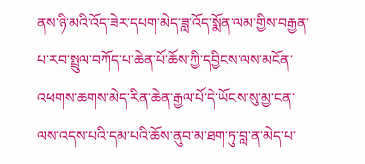ནས་ཉི་མའི་འོད་ཟེར་དཔག་མེད་ཟླ་འོད་སྨོན་ལམ་གྱིས་བརྒྱན་པ་རབ་སྤྲུལ་བཀོད་པ་ཆེན་པོ་ཆོས་ཀྱི་དབྱིངས་ལས་མངོན་འཕགས་ཆགས་མེད་རིན་ཆེན་རྒྱལ་པོ་དེ་ཡོངས་སུ་མྱ་ངན་ལས་འདས་པའི་དམ་པའི་ཆོས་ནུབ་མ་ཐག་ཏུ་བླ་ན་མེད་པ་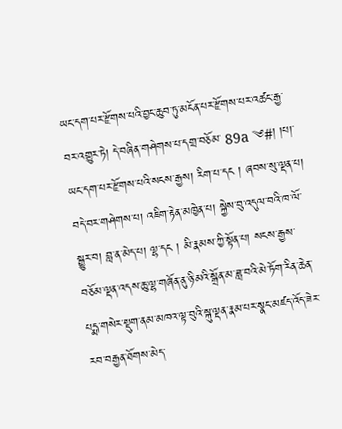ཡང་དག་པར་རྫོགས་པའི་བྱང་ཆུབ་ཏུ་མངོན་པར་རྫོགས་པར་འཚང་རྒྱ་བར་འགྱུར་ཏེ། དེ་བཞིན་གཤེགས་པ་དགྲ་བཅོམ་ 89a ༄#། །པ།་ཡང་དག་པར་རྫོགས་པའི་སངས་རྒྱས། རིག་པ་དང ། ཞབས་སུ་ལྡན་པ། བདེ་བར་གཤེགས་པ། འཇིག་རྟེན་མཁྱེན་པ། སྐྱེས་བུ་འདུལ་བའི་ཁ་ལོ་སྒྱུར་བ། བླ་ན་མེད་པ། ལྷ་དང ། མི་རྣམས་ཀྱི་སྟོན་པ། སངས་རྒྱས་བཅོམ་ལྡན་འདས་ཆུ་ལྷ་གཞོན་ནུ་ཉི་མའི་སྒྲོན་མ་ཟླ་བའི་མེ་ཏོག་རིན་ཆེན་པདྨ་གསེར་སྡུག་ནམ་མཁའ་ལྟ་བུའི་སྐུ་ལྡན་རྣམ་པར་སྣང་མཛད་འོད་ཟེར་རབ་བརྒྱན་ཐོགས་མེད་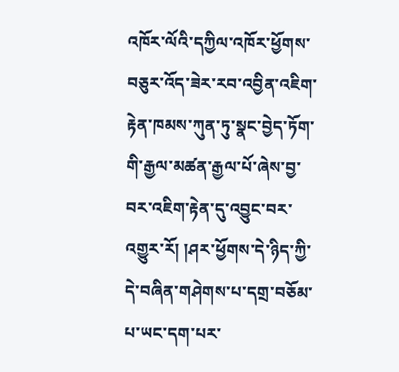འཁོར་ལོའི་དཀྱིལ་འཁོར་ཕྱོགས་བཅུར་འོད་ཟེར་རབ་འབྱིན་འཇིག་རྟེན་ཁམས་ཀུན་ཏུ་སྣང་བྱེད་ཏོག་གི་རྒྱལ་མཚན་རྒྱལ་པོ་ཞེས་བྱ་བར་འཇིག་རྟེན་དུ་འབྱུང་བར་འགྱུར་རོ། །ཤར་ཕྱོགས་དེ་ཉིད་ཀྱི་དེ་བཞིན་གཤེགས་པ་དགྲ་བཅོམ་པ་ཡང་དག་པར་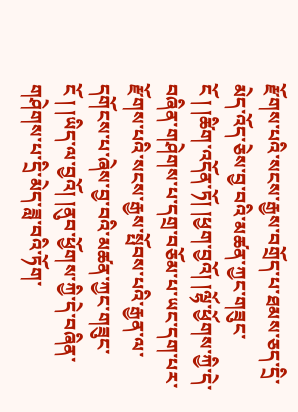རྫོགས་པའི་སངས་རྒྱས་བགྲོད་པ་ཐམས་ཅད་དྲི་མེད་འོད་ཅེས་བྱ་བའི་མཚན་ཀྱང་གཟུང་ངོ ། །ཚིག་འདོན་ཏོ། །ཕྱག་བྱའོ། །ལྷོ་ཕྱོགས་ཀྱི་དེ་བཞིན་གཤེགས་པ་དགྲ་བཅོམ་པ་ཡང་དག་པར་རྫོགས་པའི་སངས་རྒྱས་སྤོབས་པའི་རྒྱན་ལ་དགོངས་པ་ཞེས་བྱ་བའི་མཚན་ཀྱང་གཟུང་ངོ ། །ཡིད་ལ་བྱའོ། །ནུབ་ཕྱོགས་ཀྱི་དེ་བཞིན་གཤེགས་པ་དྲི་མེད་ཟླ་བའི་ཏོག་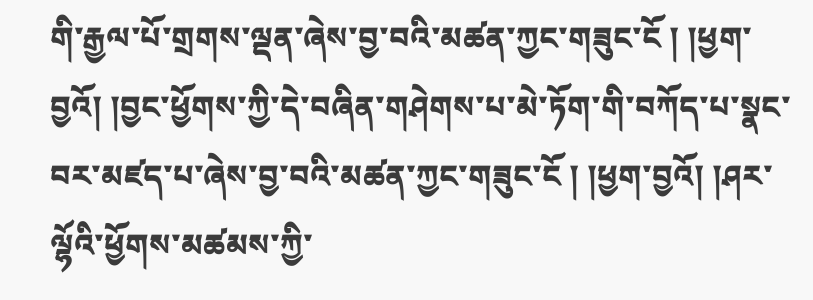གི་རྒྱལ་པོ་གྲགས་ལྡན་ཞེས་བྱ་བའི་མཚན་ཀྱང་གཟུང་ངོ ། །ཕྱག་བྱའོ། །བྱང་ཕྱོགས་ཀྱི་དེ་བཞིན་གཤེགས་པ་མེ་ཏོག་གི་བཀོད་པ་སྣང་བར་མཛད་པ་ཞེས་བྱ་བའི་མཚན་ཀྱང་གཟུང་ངོ ། །ཕྱག་བྱའོ། །ཤར་ལྷོའི་ཕྱོགས་མཚམས་ཀྱི་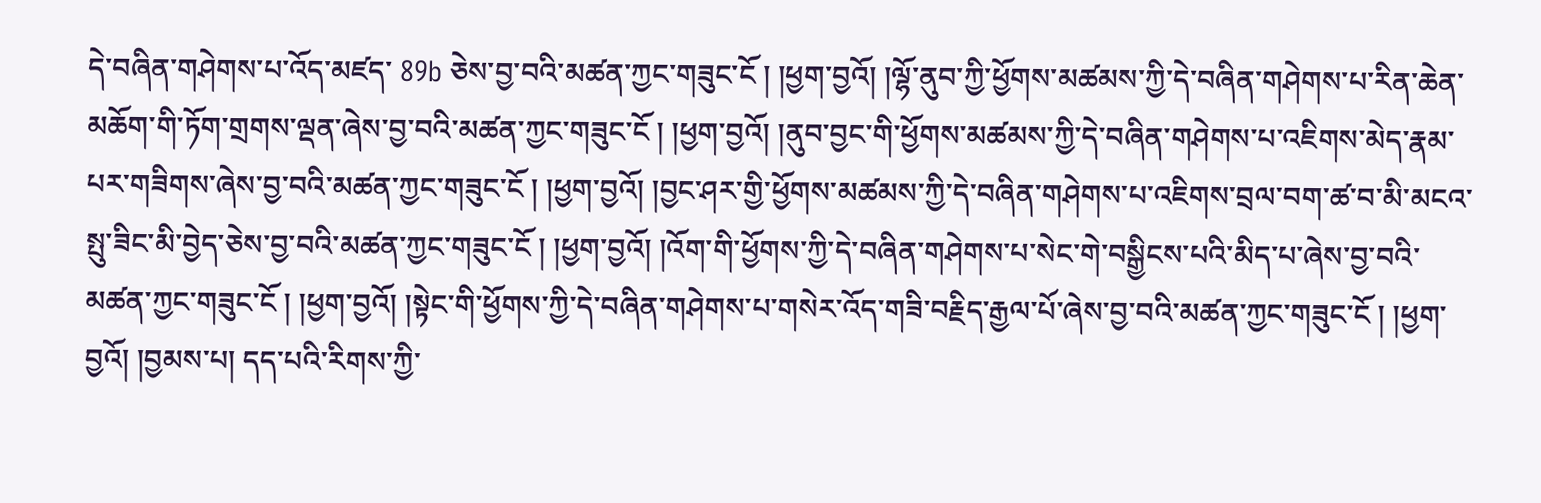དེ་བཞིན་གཤེགས་པ་འོད་མཛད་ 89b ཅེས་བྱ་བའི་མཚན་ཀྱང་གཟུང་ངོ ། །ཕྱག་བྱའོ། །ལྷོ་ནུབ་ཀྱི་ཕྱོགས་མཚམས་ཀྱི་དེ་བཞིན་གཤེགས་པ་རིན་ཆེན་མཆོག་གི་ཏོག་གྲགས་ལྡན་ཞེས་བྱ་བའི་མཚན་ཀྱང་གཟུང་ངོ ། །ཕྱག་བྱའོ། །ནུབ་བྱང་གི་ཕྱོགས་མཚམས་ཀྱི་དེ་བཞིན་གཤེགས་པ་འཇིགས་མེད་རྣམ་པར་གཟིགས་ཞེས་བྱ་བའི་མཚན་ཀྱང་གཟུང་ངོ ། །ཕྱག་བྱའོ། །བྱང་ཤར་གྱི་ཕྱོགས་མཚམས་ཀྱི་དེ་བཞིན་གཤེགས་པ་འཇིགས་བྲལ་བག་ཚ་བ་མི་མངའ་སྤུ་ཟིང་མི་བྱེད་ཅེས་བྱ་བའི་མཚན་ཀྱང་གཟུང་ངོ ། །ཕྱག་བྱའོ། །འོག་གི་ཕྱོགས་ཀྱི་དེ་བཞིན་གཤེགས་པ་སེང་གེ་བསྒྱིངས་པའི་མིད་པ་ཞེས་བྱ་བའི་མཚན་ཀྱང་གཟུང་ངོ ། །ཕྱག་བྱའོ། །སྟེང་གི་ཕྱོགས་ཀྱི་དེ་བཞིན་གཤེགས་པ་གསེར་འོད་གཟི་བརྗིད་རྒྱལ་པོ་ཞེས་བྱ་བའི་མཚན་ཀྱང་གཟུང་ངོ ། །ཕྱག་བྱའོ། །བྱམས་པ། དད་པའི་རིགས་ཀྱི་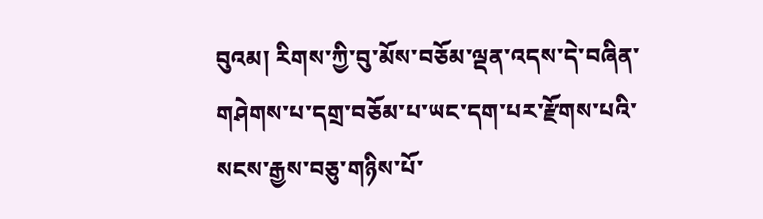བུའམ། རིགས་ཀྱི་བུ་མོས་བཅོམ་ལྡན་འདས་དེ་བཞིན་གཤེགས་པ་དགྲ་བཅོམ་པ་ཡང་དག་པར་རྫོགས་པའི་སངས་རྒྱས་བཅུ་གཉིས་པོ་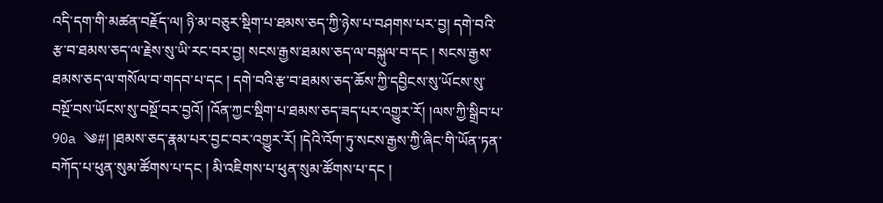འདི་དག་གི་མཚན་བརྗོད་ལ། ཉི་མ་བཅུར་སྡིག་པ་ཐམས་ཅད་ཀྱི་ཉེས་པ་བཤགས་པར་བྱ། དགེ་བའི་རྩ་བ་ཐམས་ཅད་ལ་རྗེས་སུ་ཡི་རང་བར་བྱ། སངས་རྒྱས་ཐམས་ཅད་ལ་བསྐུལ་བ་དང ། སངས་རྒྱས་ཐམས་ཅད་ལ་གསོལ་བ་གདབ་པ་དང ། དགེ་བའི་རྩ་བ་ཐམས་ཅད་ཆོས་ཀྱི་དབྱིངས་སུ་ཡོངས་སུ་བསྔོ་བས་ཡོངས་སུ་བསྔོ་བར་བྱའོ། །འོན་ཀྱང་སྡིག་པ་ཐམས་ཅད་ཟད་པར་འགྱུར་རོ། །ལས་ཀྱི་སྒྲིབ་པ་ 90a ༄#། །ཐམས་ཅད་རྣམ་པར་བྱང་བར་འགྱུར་རོ། །དེའི་འོག་ཏུ་སངས་རྒྱས་ཀྱི་ཞིང་གི་ཡོན་ཏན་བཀོད་པ་ཕུན་སུམ་ཚོགས་པ་དང ། མི་འཇིགས་པ་ཕུན་སུམ་ཚོགས་པ་དང །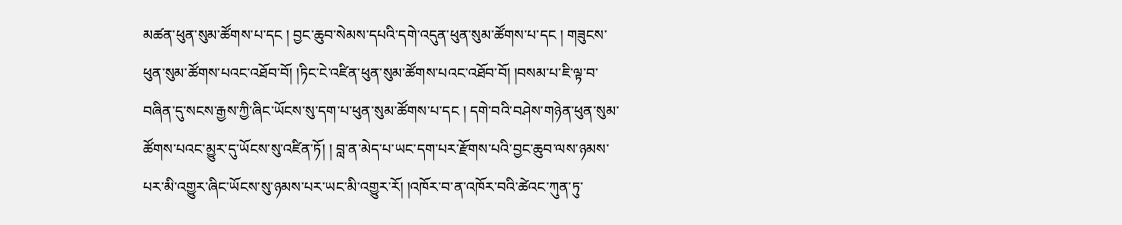མཚན་ཕུན་སུམ་ཚོགས་པ་དང ། བྱང་ཆུབ་སེམས་དཔའི་དགེ་འདུན་ཕུན་སུམ་ཚོགས་པ་དང ། གཟུངས་ཕུན་སུམ་ཚོགས་པའང་འཐོབ་བོ། །ཏིང་ངེ་འཛིན་ཕུན་སུམ་ཚོགས་པའང་འཐོབ་བོ། །བསམ་པ་ཇི་ལྟ་བ་བཞིན་དུ་སངས་རྒྱས་ཀྱི་ཞིང་ཡོངས་སུ་དག་པ་ཕུན་སུམ་ཚོགས་པ་དང ། དགེ་བའི་བཤེས་གཉེན་ཕུན་སུམ་ཚོགས་པའང་མྱུར་དུ་ཡོངས་སུ་འཛིན་ཏོ། ། བླ་ན་མེད་པ་ཡང་དག་པར་རྫོགས་པའི་བྱང་ཆུབ་ལས་ཉམས་པར་མི་འགྱུར་ཞིང་ཡོངས་སུ་ཉམས་པར་ཡང་མི་འགྱུར་རོ། །འཁོར་བ་ན་འཁོར་བའི་ཚེའང་ཀུན་ཏུ་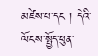མཛེས་པ་དང ། དེའི་ལོངས་སྤྱོད་ཕུན་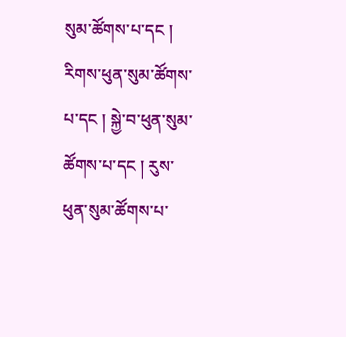སུམ་ཚོགས་པ་དང ། རིགས་ཕུན་སུམ་ཚོགས་པ་དང ། སྐྱེ་བ་ཕུན་སུམ་ཚོགས་པ་དང ། རུས་ཕུན་སུམ་ཚོགས་པ་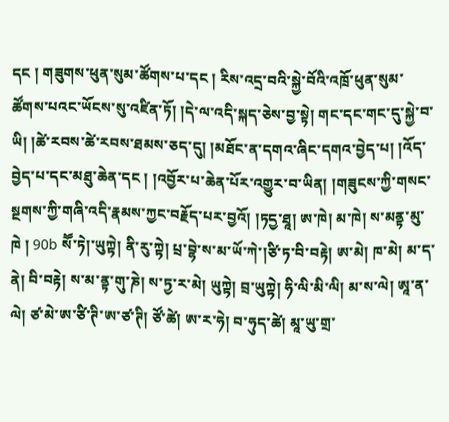དང ། གཟུགས་ཕུན་སུམ་ཚོགས་པ་དང ། རིས་འདྲ་བའི་སྐྱེ་བོའི་འཁྲོ་ཕུན་སུམ་ཚོགས་པའང་ཡོངས་སུ་འཛིན་ཏོ། །དེ་ལ་འདི་སྐད་ཅེས་བྱ་སྟེ། གང་དང་གང་དུ་སྐྱེ་བ་ཡི། །ཚེ་རབས་ཚེ་རབས་ཐམས་ཅད་དུ། །མཐོང་ན་དགའ་ཞིང་དགའ་བྱེད་པ། །འོད་བྱེད་པ་དང་མཐུ་ཆེན་དང ། །འབྱོར་པ་ཆེན་པོར་འགྱུར་བ་ཡིན། །གཟུངས་ཀྱི་གསང་སྔགས་ཀྱི་གཞི་འདི་རྣམས་ཀྱང་བརྗོད་པར་བྱའོ། །ཏདྱ་ཐཱ། ཨ་ཁེ། མ་ཁེ། ས་མནྟ་མུ་ཁེ ། 90b སཽ་ཏེ།་ཡུཀྟེ། ནི་རུ་ཀྟེ། པྲ་བྷེ་ས་མ་ཡོ་ཀེ་།ཙི་ཏ་བི་བརྟེ། ཨ་མེ། ཁ་མེ། མ་ད་ནེ། བི་བརྟེ། ས་མ་ནྟ་གུ་ཎེ། ས་ཏྱ་ར་མེ། ཡུཀྟེ། བྲ་ཡུཀྟེ། ཧི་ལི་མི་ལི། མ་ས་ལེ། ཨཱ་ན་ལེ། ཙ་མེ་ཨ་ཙི་ཊི་ཨ་ཙ་ཊི། ཙོ་ཚེ། ཨ་ར་ཧེ། བ་ཧུད་ཚེ། མཱ་ཡུ་གྲ་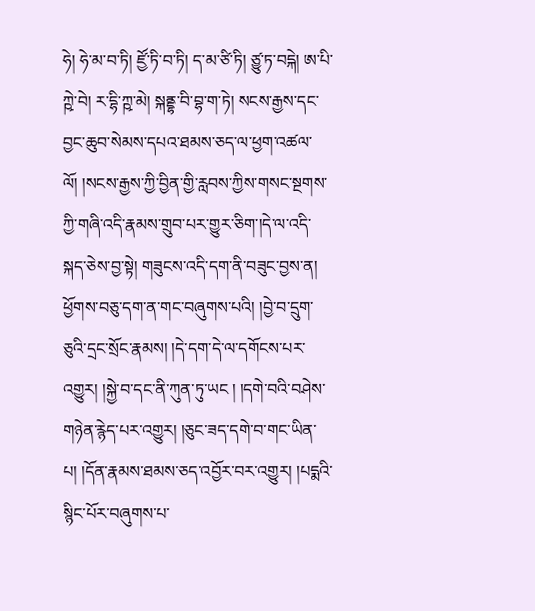ཧེ། ཧེ་མ་བ་ཏི། ཛྱོ་ཏི་བ་ཏི། ད་མ་ཙི་ཏི། ཙྱུ་ཏ་བདྐེ། ཨ་པི་ཀྵེ་བེ། ར་དྷི་ཀྵ་མེ། སྐནྡྷ་བི་བྷ་ག་ཏེ། སངས་རྒྱས་དང་བྱང་ཆུབ་སེམས་དཔའ་ཐམས་ཅད་ལ་ཕྱག་འཚལ་ལོ། །སངས་རྒྱས་ཀྱི་བྱིན་གྱི་རླབས་ཀྱིས་གསང་སྔགས་ཀྱི་གཞི་འདི་རྣམས་གྲུབ་པར་གྱུར་ཅིག་།དེ་ལ་འདི་སྐད་ཅེས་བྱ་སྟེ། གཟུངས་འདི་དག་ནི་བཟུང་བྱས་ན། ཕྱོགས་བཅུ་དག་ན་གང་བཞུགས་པའི། །བྱེ་བ་དྲུག་ཅུའི་དྲང་སྲོང་རྣམས། །དེ་དག་དེ་ལ་དགོངས་པར་འགྱུར། །སྐྱེ་བ་དང་ནི་ཀུན་ཏུ་ཡང ། །དགེ་བའི་བཤེས་གཉེན་རྙེད་པར་འགྱུར། །ཅུང་ཟད་དགེ་བ་གང་ཡིན་པ། །དོན་རྣམས་ཐམས་ཅད་འབྱོར་བར་འགྱུར། །པདྨའི་སྙིང་པོར་བཞུགས་པ་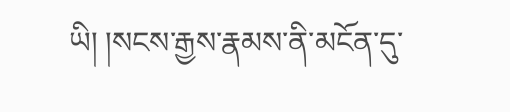ཡི། །སངས་རྒྱས་རྣམས་ནི་མངོན་དུ་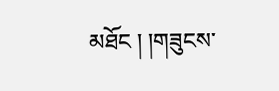མཐོང ། །གཟུངས་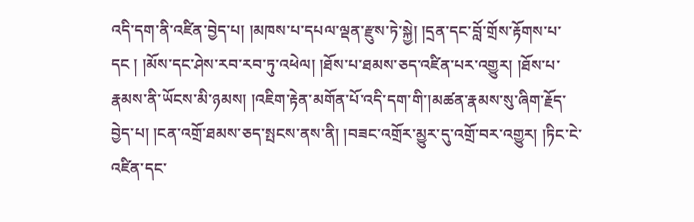འདི་དག་ནི་འཛིན་བྱེད་པ། །མཁས་པ་དཔལ་ལྡན་རྫུས་ཏེ་སྐྱེ། །དྲན་དང་བློ་གྲོས་རྟོགས་པ་དང ། །མོས་དང་ཤེས་རབ་རབ་ཏུ་འཕེལ། །ཐོས་པ་ཐམས་ཅད་འཛིན་པར་འགྱུར། །ཐོས་པ་རྣམས་ནི་ཡོངས་མི་ཉམས། །འཇིག་རྟེན་མགོན་པོ་འདི་དག་གི་།མཚན་རྣམས་སུ་ཞིག་རྗོད་བྱེད་པ། །ངན་འགྲོ་ཐམས་ཅད་སྤངས་ནས་ནི། །བཟང་འགྲོར་མྱུར་དུ་འགྲོ་བར་འགྱུར། །ཏིང་ངེ་འཛིན་དང་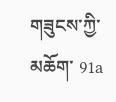གཟུངས་ཀྱི་མཆོག་ 91a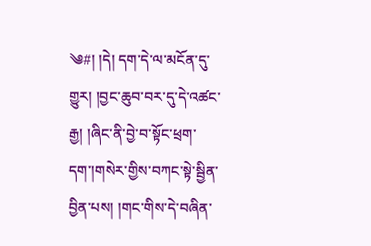༄#། །དེ། དག་དེ་ལ་མངོན་དུ་གྱུར། །བྱང་ཆུབ་བར་དུ་དེ་འཚང་རྒྱ། །ཞིང་ནི་བྱེ་བ་སྟོང་ཕྲག་དག་།གསེར་གྱིས་བཀང་སྟེ་སྦྱིན་བྱིན་པས། །གང་གིས་དེ་བཞིན་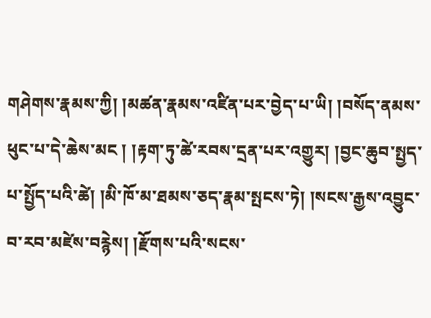གཤེགས་རྣམས་ཀྱི། །མཚན་རྣམས་འཛིན་པར་བྱེད་པ་ཡི། །བསོད་ནམས་ཕུང་པ་དེ་ཆེས་མང ། །རྟག་ཏུ་ཚེ་རབས་དྲན་པར་འགྱུར། །བྱང་ཆུབ་སྤྱད་པ་སྤྱོད་པའི་ཚེ། །མི་ཁོ་མ་ཐམས་ཅད་རྣམ་སྤངས་ཏེ། །སངས་རྒྱས་འབྱུང་བ་རབ་མཛེས་བརྙེས། །རྫོགས་པའི་སངས་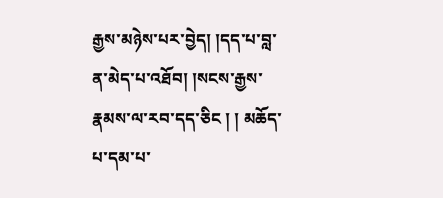རྒྱས་མཉེས་པར་བྱེད། །དད་པ་བླ་ན་མེད་པ་འཐོབ། །སངས་རྒྱས་རྣམས་ལ་རབ་དད་ཅིང ། ། མཆོད་པ་དམ་པ་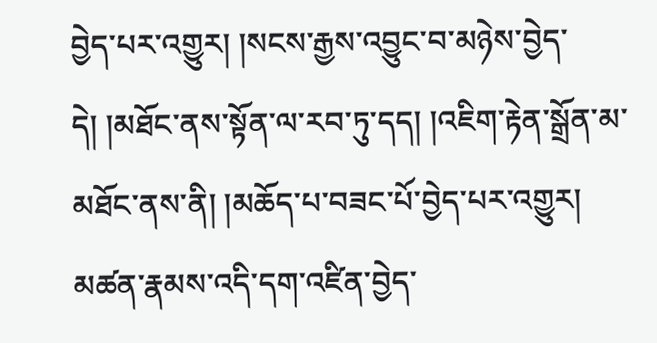བྱེད་པར་འགྱུར། །སངས་རྒྱས་འབྱུང་བ་མཉེས་བྱེད་དེ། །མཐོང་ནས་སྟོན་ལ་རབ་ཏུ་དད། །འཇིག་རྟེན་སྒྲོན་མ་མཐོང་ནས་ནི། །མཆོད་པ་བཟང་པོ་བྱེད་པར་འགྱུར། མཚན་རྣམས་འདི་དག་འཛིན་བྱེད་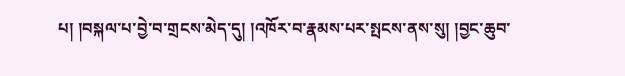པ། །བསྐལ་པ་བྱེ་བ་གྲངས་མེད་དུ། །འཁོར་བ་རྣམས་པར་སྤངས་ནས་སུ། །བྱང་ཆུབ་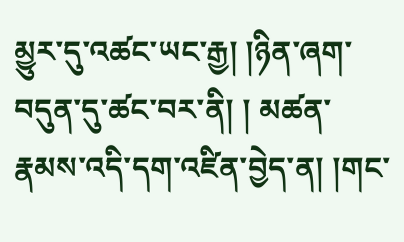མྱུར་དུ་འཚང་ཡང་རྒྱ། །ཉིན་ཞག་བདུན་དུ་ཚང་བར་ནི། ། མཚན་རྣམས་འདི་དག་འཛིན་བྱེད་ན། །གང་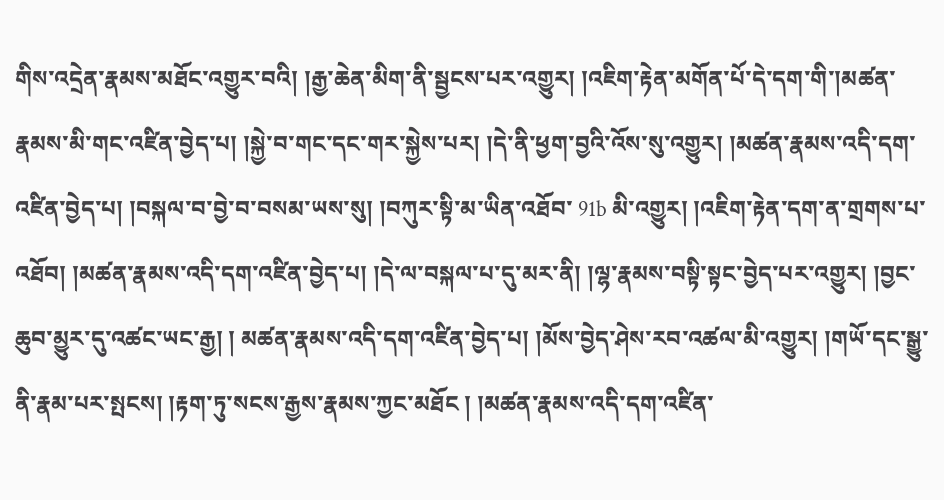གིས་འདྲེན་རྣམས་མཐོང་འགྱུར་བའི། །རྒྱ་ཆེན་མིག་ནི་སྦྱངས་པར་འགྱུར། །འཇིག་རྟེན་མགོན་པོ་དེ་དག་གི་།མཚན་རྣམས་མི་གང་འཛིན་བྱེད་པ། །སྐྱེ་བ་གང་དང་གར་སྐྱེས་པར། །དེ་ནི་ཕྱག་བྱའི་འོས་སུ་འགྱུར། །མཚན་རྣམས་འདི་དག་འཛིན་བྱེད་པ། །བསྐལ་བ་བྱེ་བ་བསམ་ཡས་སུ། །བཀུར་སྟི་མ་ཡིན་འཐོབ་ 91b མི་འགྱུར། །འཇིག་རྟེན་དག་ན་གྲགས་པ་འཐོབ། །མཚན་རྣམས་འདི་དག་འཛིན་བྱེད་པ། །དེ་ལ་བསྐལ་པ་དུ་མར་ནི། །ལྷ་རྣམས་བསྟི་སྟང་བྱེད་པར་འགྱུར། །བྱང་ཆུབ་མྱུར་དུ་འཚང་ཡང་རྒྱ། ། མཚན་རྣམས་འདི་དག་འཛིན་བྱེད་པ། །མོས་བྱེད་ཤེས་རབ་འཚལ་མི་འགྱུར། །གཡོ་དང་སྒྱུ་ནི་རྣམ་པར་སྤངས། །རྟག་ཏུ་སངས་རྒྱས་རྣམས་ཀྱང་མཐོང ། །མཚན་རྣམས་འདི་དག་འཛིན་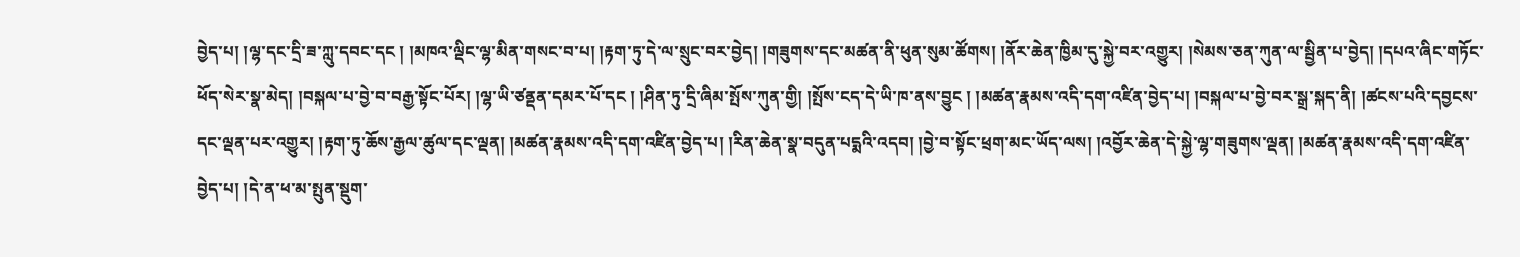བྱེད་པ། །ལྷ་དང་དྲི་ཟ་ཀླུ་དབང་དང ། །མཁའ་ལྡིང་ལྷ་མིན་གསང་བ་པ། །རྟག་ཏུ་དེ་ལ་སྲུང་བར་བྱེད། །གཟུགས་དང་མཚན་ནི་ཕུན་སུམ་ཚོགས། །ནོར་ཆེན་ཁྱིམ་དུ་སྐྱེ་བར་འགྱུར། །སེམས་ཅན་ཀུན་ལ་སྦྱིན་པ་བྱེད། །དཔའ་ཞིང་གཏོང་ཕོད་སེར་སྣ་མེད། །བསྐལ་པ་བྱེ་བ་བརྒྱ་སྟོང་པོར། །ལྷ་ཡི་ཙནྡན་དམར་པོ་དང ། །ཤིན་ཏུ་དྲི་ཞིམ་སྤོས་ཀུན་གྱི། །སྤོས་ངད་དེ་ཡི་ཁ་ནས་བྱུང ། །མཚན་རྣམས་འདི་དག་འཛིན་བྱེད་པ། །བསྐལ་པ་བྱེ་བར་སྒྲ་སྐད་ནི། །ཚངས་པའི་དབྱངས་དང་ལྡན་པར་འགྱུར། །རྟག་ཏུ་ཆོས་རྒྱལ་ཚུལ་དང་ལྡན། །མཚན་རྣམས་འདི་དག་འཛིན་བྱེད་པ། །རིན་ཆེན་སྣ་བདུན་པདྨའི་འདབ། །བྱེ་བ་སྟོང་ཕྲག་མང་ཡོད་ལས། །འབྱོར་ཆེན་དེ་སྐྱེ་ལྷ་གཟུགས་ལྡན། །མཚན་རྣམས་འདི་དག་འཛིན་བྱེད་པ། །དེ་ན་ཕ་མ་སྤུན་སྡུག་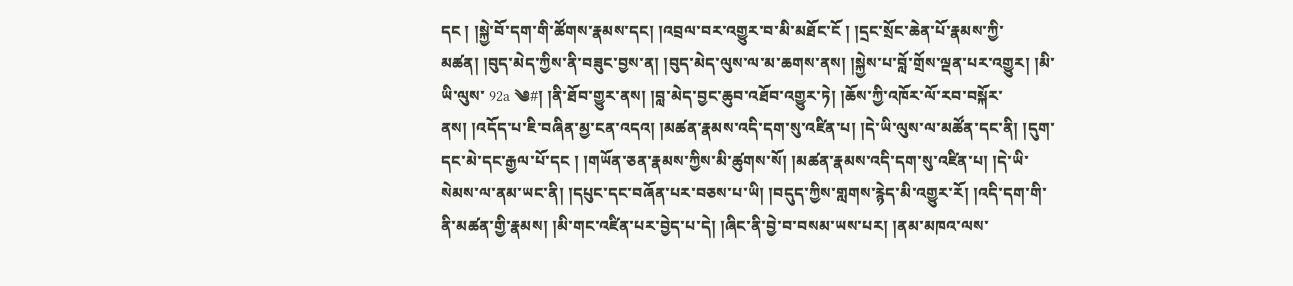དང ། །སྐྱེ་བོ་དག་གི་ཚོགས་རྣམས་དང། །འབྲལ་བར་འགྱུར་བ་མི་མཐོང་ངོ ། །དྲང་སྲོང་ཆེན་པོ་རྣམས་ཀྱི་མཚན། །བུད་མེད་ཀྱིས་ནི་བཟུང་བྱས་ན། །བུད་མེད་ལུས་ལ་མ་ཆགས་ནས། །སྐྱེས་པ་བློ་གྲོས་ལྡན་པར་འགྱུར། །མི་ཡི་ལུས་ 92a ༄#། །ནི་ཐོབ་གྱུར་ནས། །བླ་མེད་བྱང་ཆུབ་འཐོབ་འགྱུར་ཏེ། །ཆོས་ཀྱི་འཁོར་ལོ་རབ་བསྐོར་ནས། །འདོད་པ་ཇི་བཞིན་མྱ་ངན་འདའ། །མཚན་རྣམས་འདི་དག་སུ་འཛིན་པ། །དེ་ཡི་ལུས་ལ་མཚོན་དང་ནི། །དུག་དང་མེ་དང་རྒྱལ་པོ་དང ། །གཡོན་ཅན་རྣམས་ཀྱིས་མི་ཚུགས་སོ། །མཚན་རྣམས་འདི་དག་སུ་འཛིན་པ། །དེ་ཡི་སེམས་ལ་ནམ་ཡང་ནི། །དཔུང་དང་བཞོན་པར་བཅས་པ་ཡི། །བདུད་ཀྱིས་གླགས་རྙེད་མི་འགྱུར་རོ། །འདི་དག་གི་ནི་མཚན་གྱི་རྣམས། །མི་གང་འཛིན་པར་བྱེད་པ་དེ། །ཞིང་ནི་བྱེ་བ་བསམ་ཡས་པར། །ནམ་མཁའ་ལས་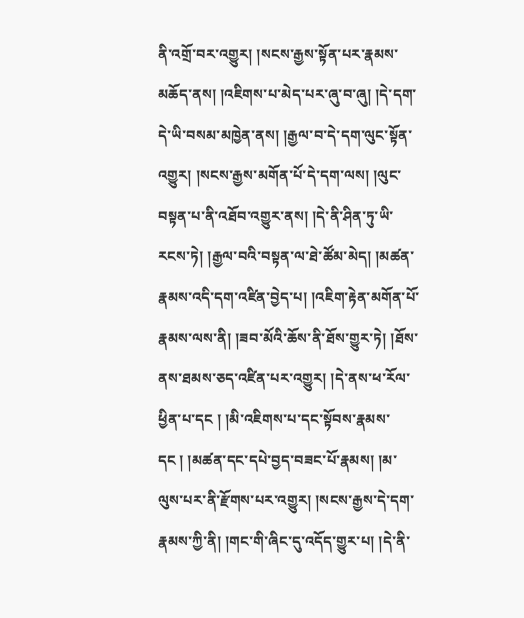ནི་འགྲོ་བར་འགྱུར། །སངས་རྒྱས་སྟོན་པར་རྣམས་མཆོད་ནས། །འཇིགས་པ་མེད་པར་ཞུ་བ་ཞུ། །དེ་དག་དེ་ཡི་བསམ་མཁྱེན་ནས། །རྒྱལ་བ་དེ་དག་ལུང་སྟོན་འགྱུར། །སངས་རྒྱས་མགོན་པོ་དེ་དག་ལས། །ལུང་བསྟན་པ་ནི་འཐོབ་འགྱུར་ནས། །དེ་ནི་ཤིན་ཏུ་ཡི་རངས་ཏེ། །རྒྱལ་བའི་བསྟན་ལ་ཐེ་ཚོམ་མེད། །མཚན་རྣམས་འདི་དག་འཛིན་བྱེད་པ། །འཇིག་རྟེན་མགོན་པོ་རྣམས་ལས་ནི། །ཟབ་མོའི་ཆོས་ནི་ཐོས་གྱུར་ཏེ། །ཐོས་ནས་ཐམས་ཅད་འཛིན་པར་འགྱུར། །དེ་ནས་ཕ་རོལ་ཕྱིན་པ་དང ། །མི་འཇིགས་པ་དང་སྟོབས་རྣམས་དང ། །མཚན་དང་དཔེ་བྱད་བཟང་པོ་རྣམས། །མ་ལུས་པར་ནི་རྫོགས་པར་འགྱུར། །སངས་རྒྱས་དེ་དག་རྣམས་ཀྱི་ནི། །གང་གི་ཞིང་དུ་འདོད་གྱུར་པ། །དེ་ནི་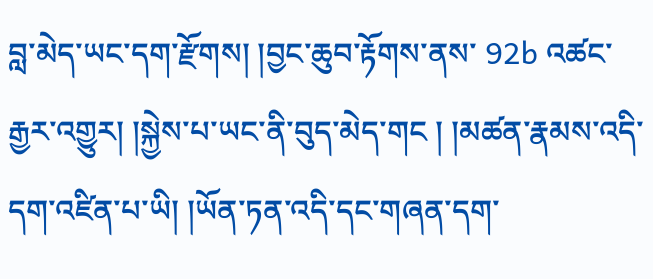བླ་མེད་ཡང་དག་རྫོགས། །བྱང་ཆུབ་རྟོགས་ནས་ 92b འཚང་རྒྱར་འགྱུར། །སྐྱེས་པ་ཡང་ནི་བུད་མེད་གང ། །མཚན་རྣམས་འདི་དག་འཛིན་པ་ཡི། །ཡོན་ཏན་འདི་དང་གཞན་དག་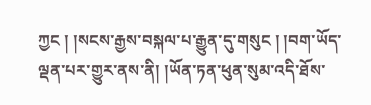ཀྱང ། །སངས་རྒྱས་བསྐལ་པ་རྒྱུན་དུ་གསུང ། །བག་ཡོད་ལྡན་པར་གྱུར་ནས་ནི། །ཡོན་ཏན་ཕུན་སུམ་འདི་ཐོས་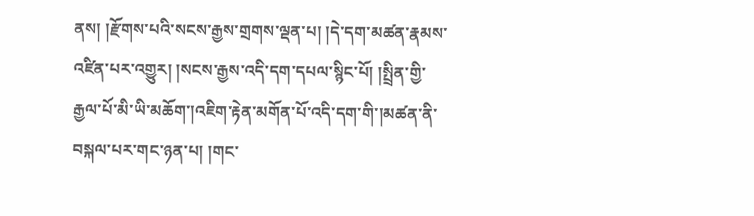ནས། །རྫོགས་པའི་སངས་རྒྱས་གྲགས་ལྡན་པ། །དེ་དག་མཚན་རྣམས་འཛིན་པར་འགྱུར། །སངས་རྒྱས་འདི་དག་དཔལ་སྙིང་པོ། །སྤྲིན་གྱི་རྒྱལ་པོ་མི་ཡི་མཆོག་།འཇིག་རྟེན་མགོན་པོ་འདི་དག་གི་།མཚན་ནི་བསྐལ་པར་གང་ཉན་པ། །གང་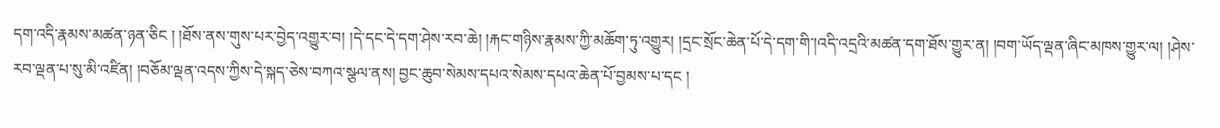དག་འདི་རྣམས་མཚན་ཉན་ཅིང ། །ཐོས་ནས་གུས་པར་བྱེད་འགྱུར་བ། །དེ་དང་དེ་དག་ཤེས་རབ་ཆེ། །རྐང་གཉིས་རྣམས་ཀྱི་མཆོག་ཏུ་འགྱུར། །དྲང་སྲོང་ཆེན་པོ་དེ་དག་གི་།འདི་འདྲའི་མཚན་དག་ཐོས་གྱུར་ན། །བག་ཡོད་ལྡན་ཞིང་མཁས་གྱུར་ལ། །ཤེས་རབ་ལྡན་པ་སུ་མི་འཛིན། །བཅོམ་ལྡན་འདས་ཀྱིས་དེ་སྐད་ཅེས་བཀའ་སྩལ་ནས། བྱང་ཆུབ་སེམས་དཔའ་སེམས་དཔའ་ཆེན་པོ་བྱམས་པ་དང །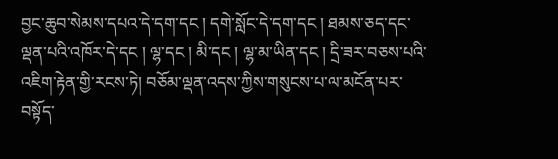བྱང་ཆུབ་སེམས་དཔའ་དེ་དག་དང ། དགེ་སློང་དེ་དག་དང ། ཐམས་ཅད་དང་ལྡན་པའི་འཁོར་དེ་དང ། ལྷ་དང ། མི་དང ། ལྷ་མ་ཡིན་དང ། དྲི་ཟར་བཅས་པའི་འཇིག་རྟེན་གྱི་རངས་ཏེ། བཅོམ་ལྡན་འདས་ཀྱིས་གསུངས་པ་ལ་མངོན་པར་བསྟོད་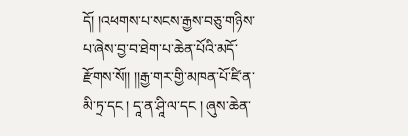དོ། །འཕགས་པ་སངས་རྒྱས་བཅུ་གཉིས་པ་ཞེས་བྱ་བ་ཐེག་པ་ཆེན་པོའི་མདོ་རྫོགས་སོ།། །།རྒྱ་གར་གྱི་མཁན་པོ་ཛི་ན་མི་ཏྲ་དང ། དཱ་ན་ཤཱི་ལ་དང ། ཞུས་ཆེན་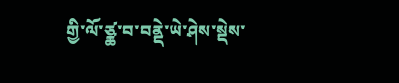གྱི་ལོ་ཙྪ་བ་བནྡེ་ཡེ་ཤེས་སྡེས་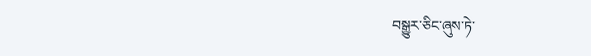བསྒྱུར་ཅིང་ཞུས་ཏེ་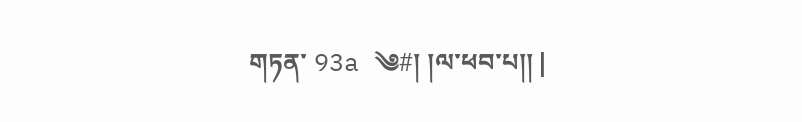གཏན་ 93a ༄#། །ལ་ཕབ་པ།། |